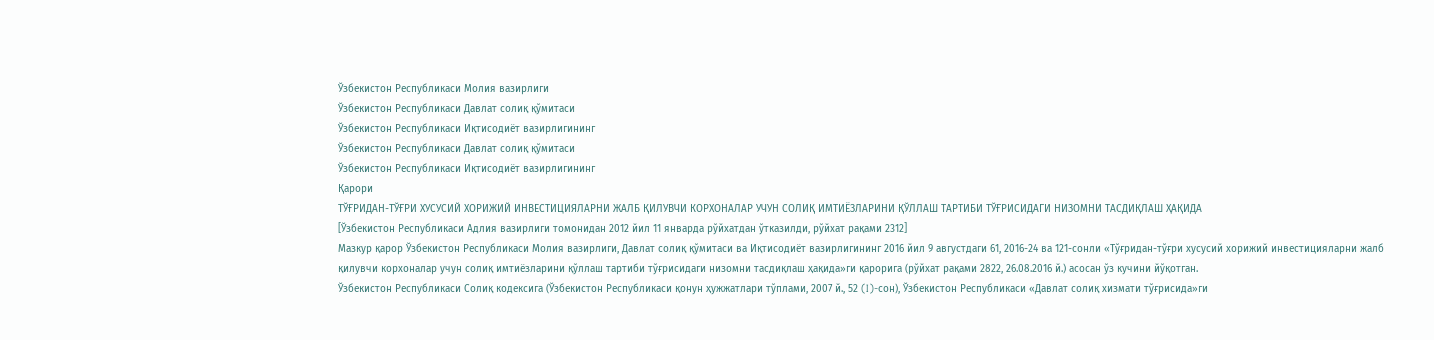Ўзбекистон Республикаси Молия вазирлиги
Ўзбекистон Республикаси Давлат солиқ қўмитаси
Ўзбекистон Республикаси Иқтисодиёт вазирлигининг
Ўзбекистон Республикаси Давлат солиқ қўмитаси
Ўзбекистон Республикаси Иқтисодиёт вазирлигининг
Қарори
ТЎҒРИДАН-ТЎҒРИ ХУСУСИЙ ХОРИЖИЙ ИНВЕСТИЦИЯЛАРНИ ЖАЛБ ҚИЛУВЧИ КОРХОНАЛАР УЧУН СОЛИҚ ИМТИЁЗЛАРИНИ ҚЎЛЛАШ ТАРТИБИ ТЎҒРИСИДАГИ НИЗОМНИ ТАСДИҚЛАШ ҲАҚИДА
[Ўзбекистон Республикаси Адлия вазирлиги томонидан 2012 йил 11 январда рўйхатдан ўтказилди, рўйхат рақами 2312]
Мазкур қарор Ўзбекистон Республикаси Молия вазирлиги, Давлат солиқ қўмитаси ва Иқтисодиёт вазирлигининг 2016 йил 9 августдаги 61, 2016-24 ва 121-сонли «Тўғридан-тўғри хусусий хорижий инвестицияларни жалб қилувчи корхоналар учун солиқ имтиёзларини қўллаш тартиби тўғрисидаги низомни тасдиқлаш ҳақида»ги қарорига (рўйхат рақами 2822, 26.08.2016 й.) асосан ўз кучини йўқотган.
Ўзбекистон Республикаси Солиқ кодексига (Ўзбекистон Республикаси қонун ҳужжатлари тўплами, 2007 й., 52 (I)-сон), Ўзбекистон Республикаси «Давлат солиқ хизмати тўғрисида»ги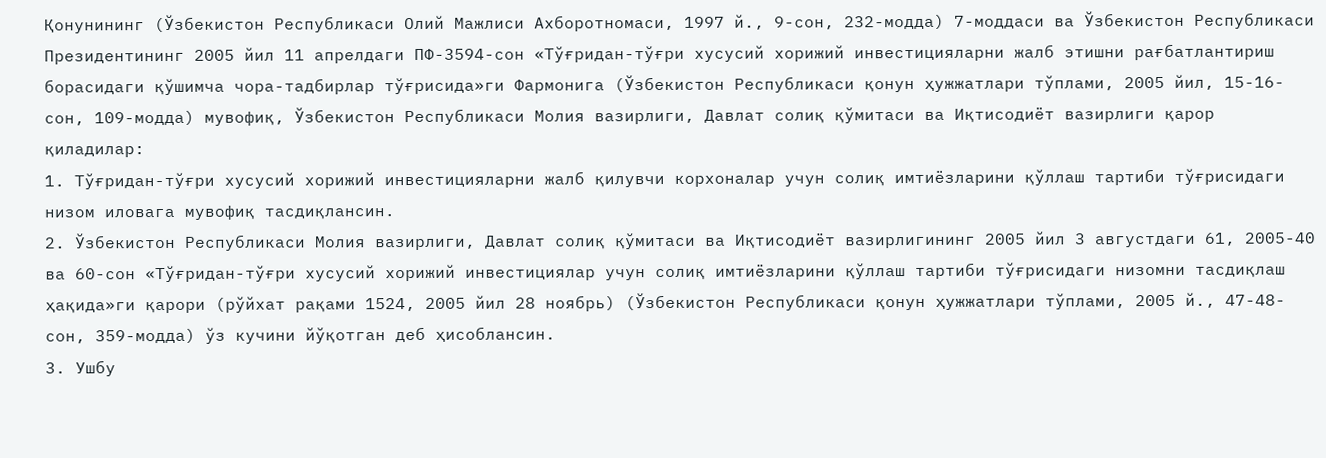Қонунининг (Ўзбекистон Республикаси Олий Мажлиси Ахборотномаси, 1997 й., 9-сон, 232-модда) 7-моддаси ва Ўзбекистон Республикаси Президентининг 2005 йил 11 апрелдаги ПФ-3594-сон «Тўғридан-тўғри хусусий хорижий инвестицияларни жалб этишни рағбатлантириш борасидаги қўшимча чора-тадбирлар тўғрисида»ги Фармонига (Ўзбекистон Республикаси қонун ҳужжатлари тўплами, 2005 йил, 15-16-сон, 109-модда) мувофиқ, Ўзбекистон Республикаси Молия вазирлиги, Давлат солиқ қўмитаси ва Иқтисодиёт вазирлиги қарор қиладилар:
1. Тўғридан-тўғри хусусий хорижий инвестицияларни жалб қилувчи корхоналар учун солиқ имтиёзларини қўллаш тартиби тўғрисидаги низом иловага мувофиқ тасдиқлансин.
2. Ўзбекистон Республикаси Молия вазирлиги, Давлат солиқ қўмитаси ва Иқтисодиёт вазирлигининг 2005 йил 3 августдаги 61, 2005-40 ва 60-сон «Тўғридан-тўғри хусусий хорижий инвестициялар учун солиқ имтиёзларини қўллаш тартиби тўғрисидаги низомни тасдиқлаш ҳақида»ги қарори (рўйхат рақами 1524, 2005 йил 28 ноябрь) (Ўзбекистон Республикаси қонун ҳужжатлари тўплами, 2005 й., 47-48-сон, 359-модда) ўз кучини йўқотган деб ҳисоблансин.
3. Ушбу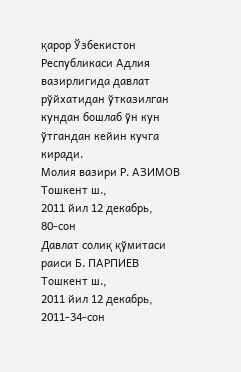қарор Ўзбекистон Республикаси Адлия вазирлигида давлат рўйхатидан ўтказилган кундан бошлаб ўн кун ўтгандан кейин кучга киради.
Молия вазири Р. АЗИМОВ
Тошкент ш.,
2011 йил 12 декабрь,
80-сон
Давлат солиқ қўмитаси раиси Б. ПАРПИЕВ
Тошкент ш.,
2011 йил 12 декабрь,
2011-34-сон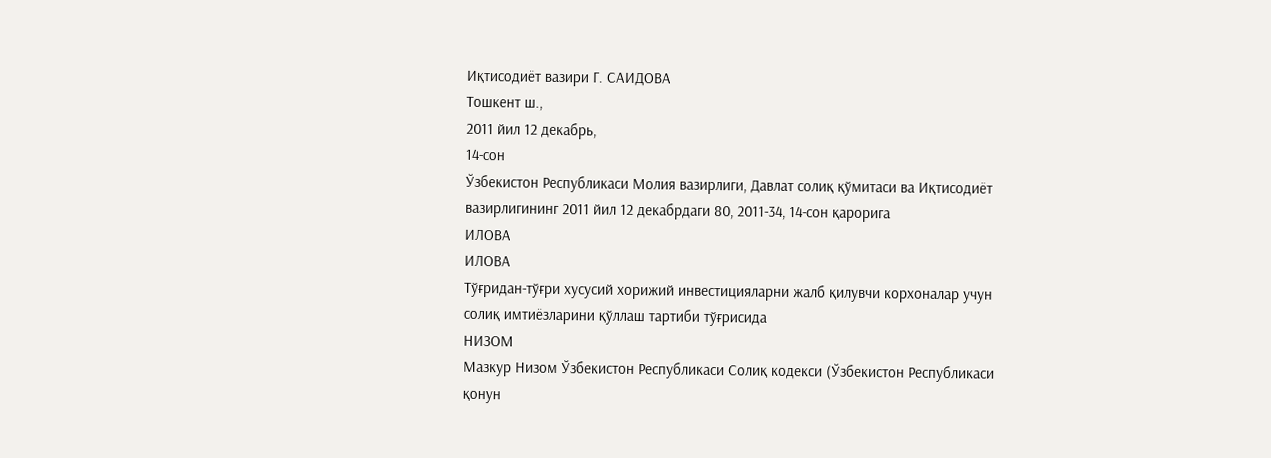Иқтисодиёт вазири Г. САИДОВА
Тошкент ш.,
2011 йил 12 декабрь,
14-сон
Ўзбекистон Республикаси Молия вазирлиги, Давлат солиқ қўмитаси ва Иқтисодиёт вазирлигининг 2011 йил 12 декабрдаги 80, 2011-34, 14-сон қарорига
ИЛОВА
ИЛОВА
Тўғридан-тўғри хусусий хорижий инвестицияларни жалб қилувчи корхоналар учун солиқ имтиёзларини қўллаш тартиби тўғрисида
НИЗОМ
Мазкур Низом Ўзбекистон Республикаси Солиқ кодекси (Ўзбекистон Республикаси қонун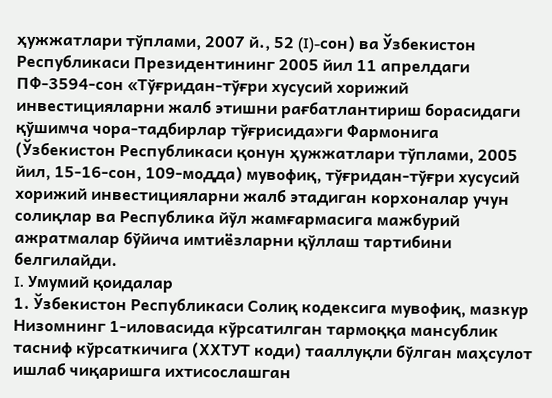ҳужжатлари тўплами, 2007 й., 52 (I)-сон) ва Ўзбекистон Республикаси Президентининг 2005 йил 11 апрелдаги ПФ-3594-сон «Тўғридан-тўғри хусусий хорижий инвестицияларни жалб этишни рағбатлантириш борасидаги қўшимча чора-тадбирлар тўғрисида»ги Фармонига (Ўзбекистон Республикаси қонун ҳужжатлари тўплами, 2005 йил, 15-16-сон, 109-модда) мувофиқ, тўғридан-тўғри хусусий хорижий инвестицияларни жалб этадиган корхоналар учун солиқлар ва Республика йўл жамғармасига мажбурий ажратмалар бўйича имтиёзларни қўллаш тартибини белгилайди.
I. Умумий қоидалар
1. Ўзбекистон Республикаси Солиқ кодексига мувофиқ, мазкур Низомнинг 1-иловасида кўрсатилган тармоққа мансублик тасниф кўрсаткичига (ХХТУТ коди) тааллуқли бўлган маҳсулот ишлаб чиқаришга ихтисослашган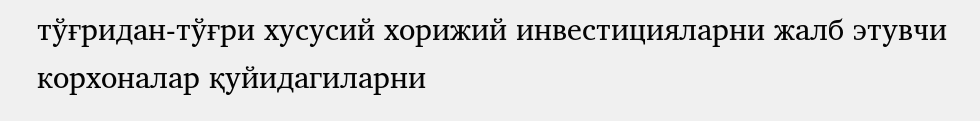тўғридан-тўғри хусусий хорижий инвестицияларни жалб этувчи корхоналар қуйидагиларни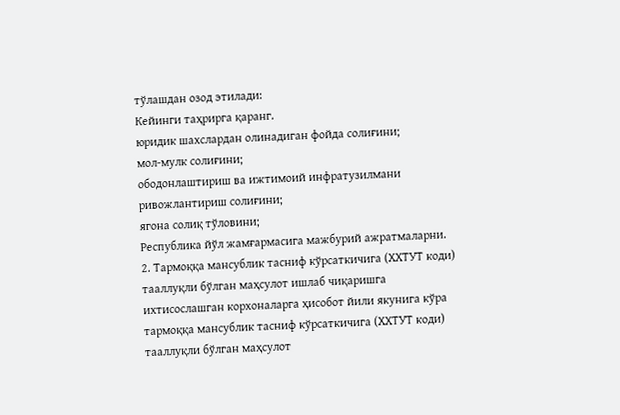тўлашдан озод этилади:
Кейинги таҳрирга қаранг.
юридик шахслардан олинадиган фойда солиғини;
мол-мулк солиғини;
ободонлаштириш ва ижтимоий инфратузилмани ривожлантириш солиғини;
ягона солиқ тўловини;
Республика йўл жамғармасига мажбурий ажратмаларни.
2. Тармоққа мансублик тасниф кўрсаткичига (ХХТУТ коди) тааллуқли бўлган маҳсулот ишлаб чиқаришга ихтисослашган корхоналарга ҳисобот йили якунига кўра тармоққа мансублик тасниф кўрсаткичига (ХХТУТ коди) тааллуқли бўлган маҳсулот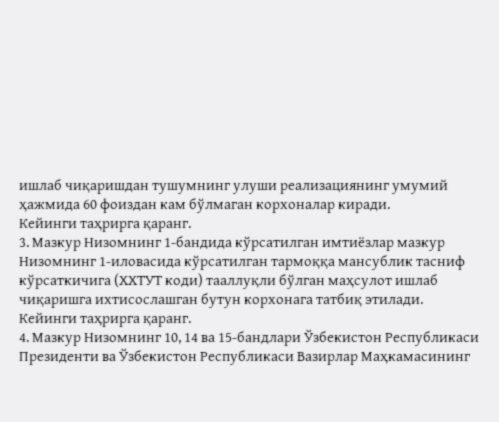ишлаб чиқаришдан тушумнинг улуши реализациянинг умумий ҳажмида 60 фоиздан кам бўлмаган корхоналар киради.
Кейинги таҳрирга қаранг.
3. Мазкур Низомнинг 1-бандида кўрсатилган имтиёзлар мазкур Низомнинг 1-иловасида кўрсатилган тармоққа мансублик тасниф кўрсаткичига (ХХТУТ коди) тааллуқли бўлган маҳсулот ишлаб чиқаришга ихтисослашган бутун корхонага татбиқ этилади.
Кейинги таҳрирга қаранг.
4. Мазкур Низомнинг 10, 14 ва 15-бандлари Ўзбекистон Республикаси Президенти ва Ўзбекистон Республикаси Вазирлар Маҳкамасининг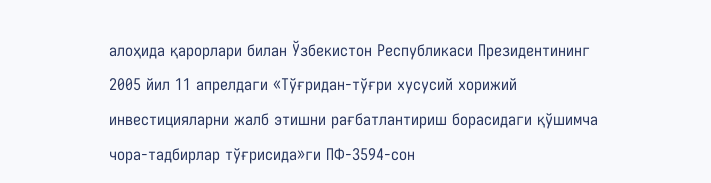алоҳида қарорлари билан Ўзбекистон Республикаси Президентининг 2005 йил 11 апрелдаги «Тўғридан-тўғри хусусий хорижий инвестицияларни жалб этишни рағбатлантириш борасидаги қўшимча чора-тадбирлар тўғрисида»ги ПФ-3594-сон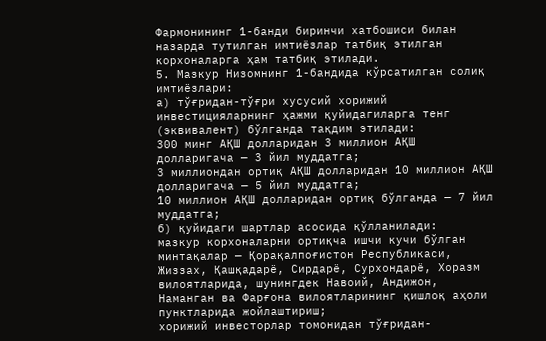Фармонининг 1-банди биринчи хатбошиси билан назарда тутилган имтиёзлар татбиқ этилган корхоналарга ҳам татбиқ этилади.
5. Мазкур Низомнинг 1-бандида кўрсатилган солиқ имтиёзлари:
а) тўғридан-тўғри хусусий хорижий инвестицияларнинг ҳажми қуйидагиларга тенг (эквивалент) бўлганда тақдим этилади:
300 минг АҚШ долларидан 3 миллион АҚШ долларигача — 3 йил муддатга;
3 миллиондан ортиқ АҚШ долларидан 10 миллион АҚШ долларигача — 5 йил муддатга;
10 миллион АҚШ долларидан ортиқ бўлганда — 7 йил муддатга;
б) қуйидаги шартлар асосида қўлланилади:
мазкур корхоналарни ортиқча ишчи кучи бўлган минтақалар — Қорақалпоғистон Республикаси, Жиззах, Қашқадарё, Сирдарё, Сурхондарё, Хоразм вилоятларида, шунингдек Навоий, Андижон, Наманган ва Фарғона вилоятларининг қишлоқ аҳоли пунктларида жойлаштириш;
хорижий инвесторлар томонидан тўғридан-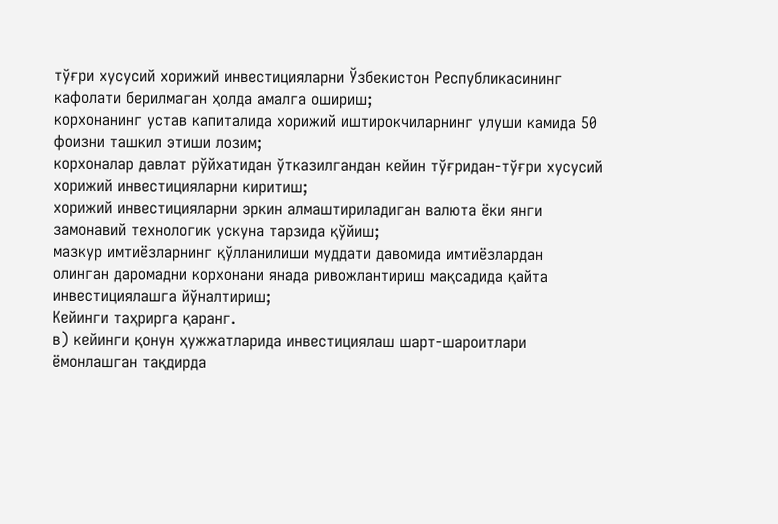тўғри хусусий хорижий инвестицияларни Ўзбекистон Республикасининг кафолати берилмаган ҳолда амалга ошириш;
корхонанинг устав капиталида хорижий иштирокчиларнинг улуши камида 50 фоизни ташкил этиши лозим;
корхоналар давлат рўйхатидан ўтказилгандан кейин тўғридан-тўғри хусусий хорижий инвестицияларни киритиш;
хорижий инвестицияларни эркин алмаштириладиган валюта ёки янги замонавий технологик ускуна тарзида қўйиш;
мазкур имтиёзларнинг қўлланилиши муддати давомида имтиёзлардан олинган даромадни корхонани янада ривожлантириш мақсадида қайта инвестициялашга йўналтириш;
Кейинги таҳрирга қаранг.
в) кейинги қонун ҳужжатларида инвестициялаш шарт-шароитлари ёмонлашган тақдирда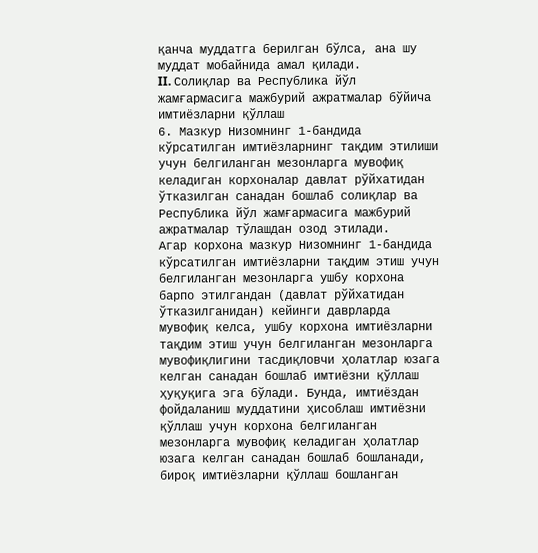қанча муддатга берилган бўлса, ана шу муддат мобайнида амал қилади.
II. Солиқлар ва Республика йўл жамғармасига мажбурий ажратмалар бўйича имтиёзларни қўллаш
6. Мазкур Низомнинг 1-бандида кўрсатилган имтиёзларнинг тақдим этилиши учун белгиланган мезонларга мувофиқ келадиган корхоналар давлат рўйхатидан ўтказилган санадан бошлаб солиқлар ва Республика йўл жамғармасига мажбурий ажратмалар тўлашдан озод этилади.
Агар корхона мазкур Низомнинг 1-бандида кўрсатилган имтиёзларни тақдим этиш учун белгиланган мезонларга ушбу корхона барпо этилгандан (давлат рўйхатидан ўтказилганидан) кейинги даврларда мувофиқ келса, ушбу корхона имтиёзларни тақдим этиш учун белгиланган мезонларга мувофиқлигини тасдиқловчи ҳолатлар юзага келган санадан бошлаб имтиёзни қўллаш ҳуқуқига эга бўлади. Бунда, имтиёздан фойдаланиш муддатини ҳисоблаш имтиёзни қўллаш учун корхона белгиланган мезонларга мувофиқ келадиган ҳолатлар юзага келган санадан бошлаб бошланади, бироқ имтиёзларни қўллаш бошланган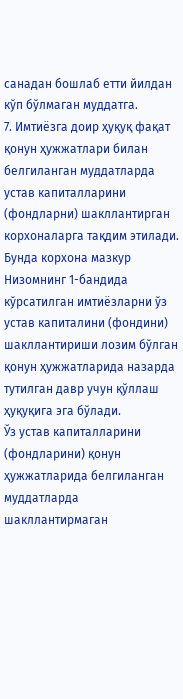санадан бошлаб етти йилдан кўп бўлмаган муддатга.
7. Имтиёзга доир ҳуқуқ фақат қонун ҳужжатлари билан белгиланган муддатларда устав капиталларини (фондларни) шакллантирган корхоналарга тақдим этилади. Бунда корхона мазкур Низомнинг 1-бандида кўрсатилган имтиёзларни ўз устав капиталини (фондини) шакллантириши лозим бўлган қонун ҳужжатларида назарда тутилган давр учун қўллаш ҳуқуқига эга бўлади.
Ўз устав капиталларини (фондларини) қонун ҳужжатларида белгиланган муддатларда шакллантирмаган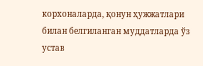корхоналарда, қонун ҳужжатлари билан белгиланган муддатларда ўз устав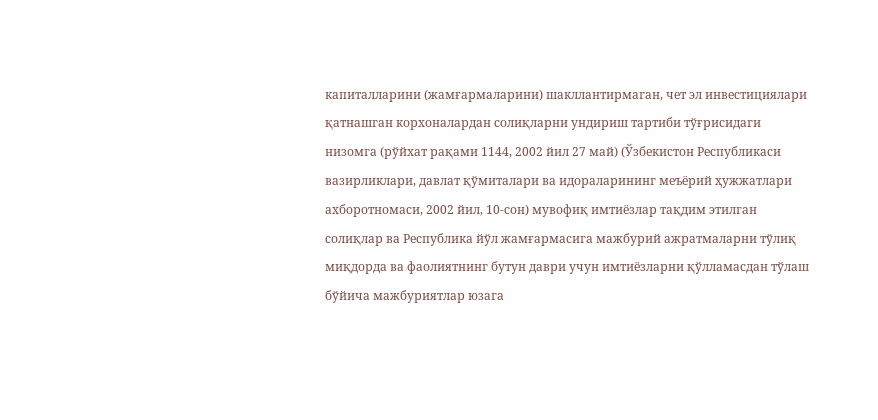капиталларини (жамғармаларини) шакллантирмаган, чет эл инвестициялари қатнашган корхоналардан солиқларни ундириш тартиби тўғрисидаги низомга (рўйхат рақами 1144, 2002 йил 27 май) (Ўзбекистон Республикаси вазирликлари, давлат қўмиталари ва идораларининг меъёрий ҳужжатлари ахборотномаси, 2002 йил, 10-сон) мувофиқ имтиёзлар тақдим этилган солиқлар ва Республика йўл жамғармасига мажбурий ажратмаларни тўлиқ миқдорда ва фаолиятнинг бутун даври учун имтиёзларни қўлламасдан тўлаш бўйича мажбуриятлар юзага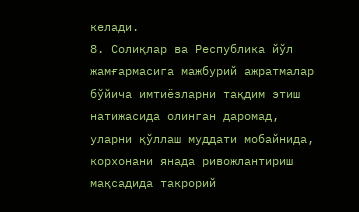келади.
8. Солиқлар ва Республика йўл жамғармасига мажбурий ажратмалар бўйича имтиёзларни тақдим этиш натижасида олинган даромад, уларни қўллаш муддати мобайнида, корхонани янада ривожлантириш мақсадида такрорий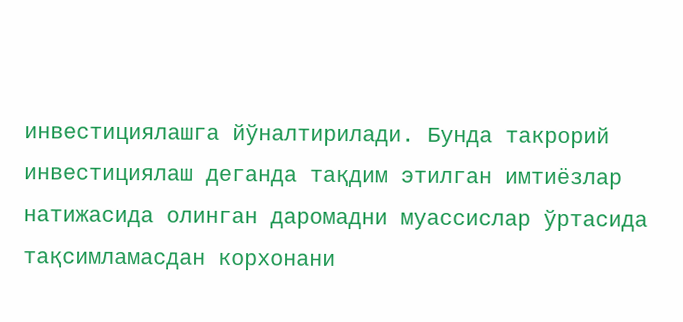инвестициялашга йўналтирилади. Бунда такрорий инвестициялаш деганда тақдим этилган имтиёзлар натижасида олинган даромадни муассислар ўртасида тақсимламасдан корхонани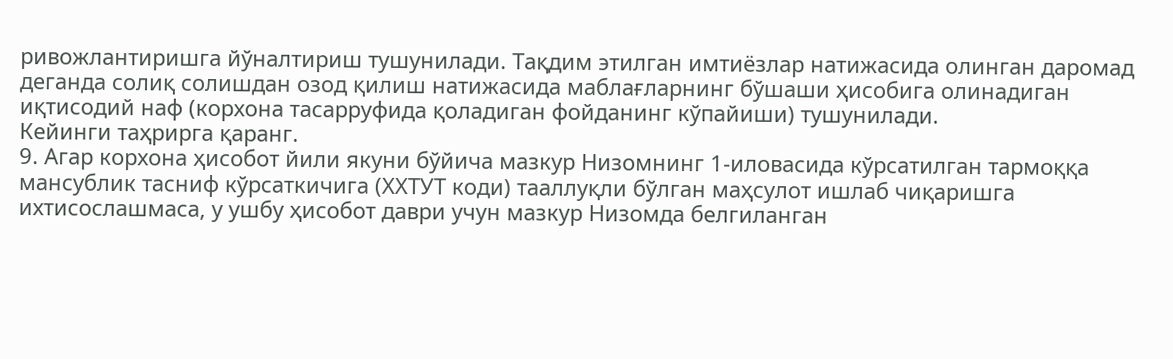ривожлантиришга йўналтириш тушунилади. Тақдим этилган имтиёзлар натижасида олинган даромад деганда солиқ солишдан озод қилиш натижасида маблағларнинг бўшаши ҳисобига олинадиган иқтисодий наф (корхона тасарруфида қоладиган фойданинг кўпайиши) тушунилади.
Кейинги таҳрирга қаранг.
9. Агар корхона ҳисобот йили якуни бўйича мазкур Низомнинг 1-иловасида кўрсатилган тармоққа мансублик тасниф кўрсаткичига (ХХТУТ коди) тааллуқли бўлган маҳсулот ишлаб чиқаришга ихтисослашмаса, у ушбу ҳисобот даври учун мазкур Низомда белгиланган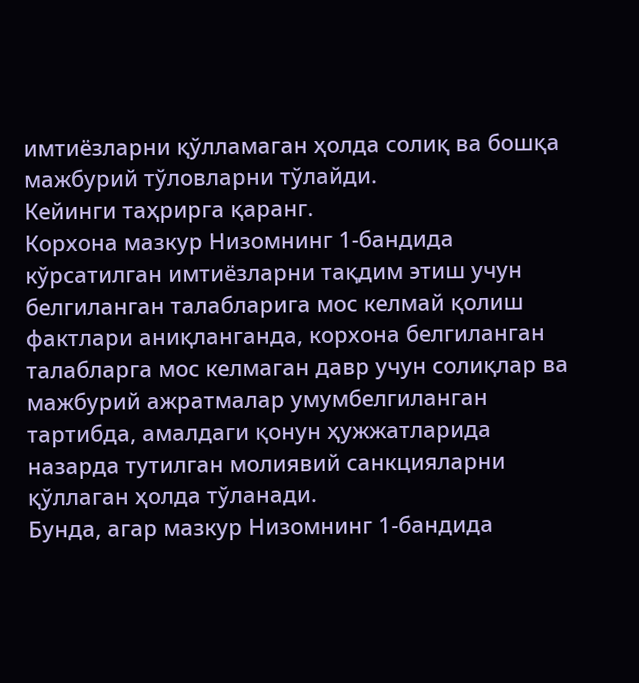имтиёзларни қўлламаган ҳолда солиқ ва бошқа мажбурий тўловларни тўлайди.
Кейинги таҳрирга қаранг.
Корхона мазкур Низомнинг 1-бандида кўрсатилган имтиёзларни тақдим этиш учун белгиланган талабларига мос келмай қолиш фактлари аниқланганда, корхона белгиланган талабларга мос келмаган давр учун солиқлар ва мажбурий ажратмалар умумбелгиланган тартибда, амалдаги қонун ҳужжатларида назарда тутилган молиявий санкцияларни қўллаган ҳолда тўланади.
Бунда, агар мазкур Низомнинг 1-бандида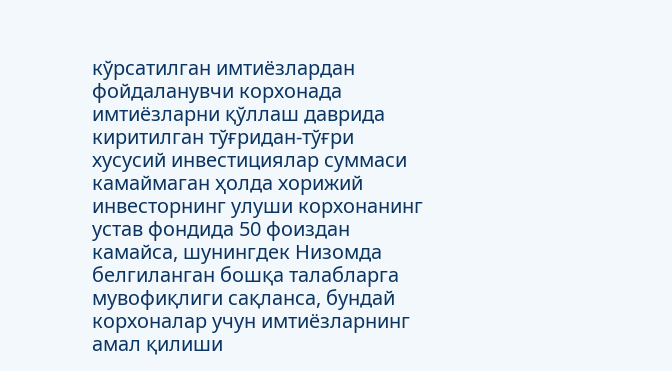кўрсатилган имтиёзлардан фойдаланувчи корхонада имтиёзларни қўллаш даврида киритилган тўғридан-тўғри хусусий инвестициялар суммаси камаймаган ҳолда хорижий инвесторнинг улуши корхонанинг устав фондида 50 фоиздан камайса, шунингдек Низомда белгиланган бошқа талабларга мувофиқлиги сақланса, бундай корхоналар учун имтиёзларнинг амал қилиши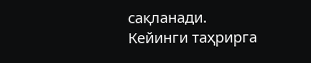сақланади.
Кейинги таҳрирга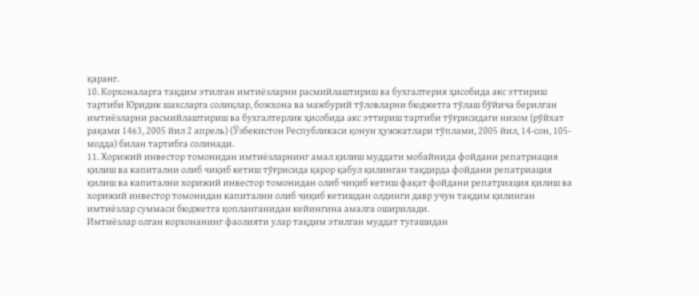қаранг.
10. Корхоналарга тақдим этилган имтиёзларни расмийлаштириш ва бухгалтерия ҳисобида акс эттириш тартиби Юридик шахсларга солиқлар, божхона ва мажбурий тўловларни бюджетга тўлаш бўйича берилган имтиёзларни расмийлаштириш ва бухгалтерлик ҳисобида акс эттириш тартиби тўғрисидаги низом (рўйхат рақами 1463, 2005 йил 2 апрель) (Ўзбекистон Республикаси қонун ҳужжатлари тўплами, 2005 йил, 14-сон, 105-модда) билан тартибга солинади.
11. Хорижий инвестор томонидан имтиёзларнинг амал қилиш муддати мобайнида фойдани репатриация қилиш ва капитални олиб чиқиб кетиш тўғрисида қарор қабул қилинган тақдирда фойдани репатриация қилиш ва капитални хорижий инвестор томонидан олиб чиқиб кетиш фақат фойдани репатриация қилиш ва хорижий инвестор томонидан капитални олиб чиқиб кетишдан олдинги давр учун тақдим қилинган имтиёзлар суммаси бюджетга қопланганидан кейингина амалга оширилади.
Имтиёзлар олган корхонанинг фаолияти улар тақдим этилган муддат тугашидан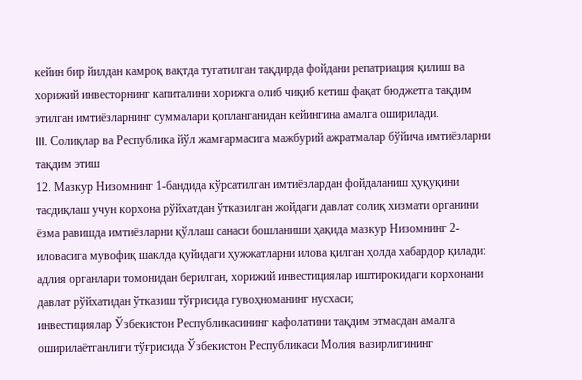кейин бир йилдан камроқ вақтда тугатилган тақдирда фойдани репатриация қилиш ва хорижий инвесторнинг капиталини хорижга олиб чиқиб кетиш фақат бюджетга тақдим этилган имтиёзларнинг суммалари қопланганидан кейингина амалга оширилади.
III. Солиқлар ва Республика йўл жамғармасига мажбурий ажратмалар бўйича имтиёзларни тақдим этиш
12. Мазкур Низомнинг 1-бандида кўрсатилган имтиёзлардан фойдаланиш ҳуқуқини тасдиқлаш учун корхона рўйхатдан ўтказилган жойдаги давлат солиқ хизмати органини ёзма равишда имтиёзларни қўллаш санаси бошланиши ҳақида мазкур Низомнинг 2-иловасига мувофиқ шаклда қуйидаги ҳужжатларни илова қилган ҳолда хабардор қилади:
адлия органлари томонидан берилган, хорижий инвестициялар иштирокидаги корхонани давлат рўйхатидан ўтказиш тўғрисида гувоҳноманинг нусхаси;
инвестициялар Ўзбекистон Республикасининг кафолатини тақдим этмасдан амалга оширилаётганлиги тўғрисида Ўзбекистон Республикаси Молия вазирлигининг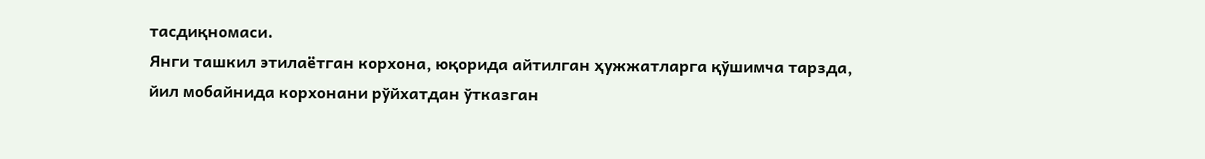тасдиқномаси.
Янги ташкил этилаётган корхона, юқорида айтилган ҳужжатларга қўшимча тарзда, йил мобайнида корхонани рўйхатдан ўтказган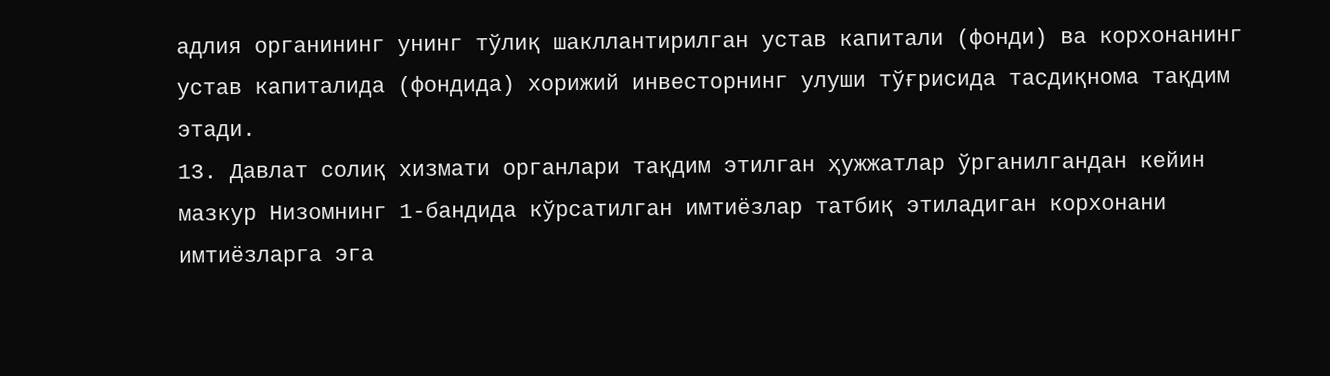адлия органининг унинг тўлиқ шакллантирилган устав капитали (фонди) ва корхонанинг устав капиталида (фондида) хорижий инвесторнинг улуши тўғрисида тасдиқнома тақдим этади.
13. Давлат солиқ хизмати органлари тақдим этилган ҳужжатлар ўрганилгандан кейин мазкур Низомнинг 1-бандида кўрсатилган имтиёзлар татбиқ этиладиган корхонани имтиёзларга эга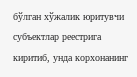бўлган хўжалик юритувчи субъектлар реестрига киритиб, унда корхонанинг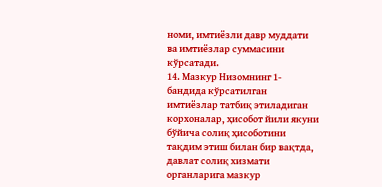номи, имтиёзли давр муддати ва имтиёзлар суммасини кўрсатади.
14. Мазкур Низомнинг 1-бандида кўрсатилган имтиёзлар татбиқ этиладиган корхоналар, ҳисобот йили якуни бўйича солиқ ҳисоботини тақдим этиш билан бир вақтда, давлат солиқ хизмати органларига мазкур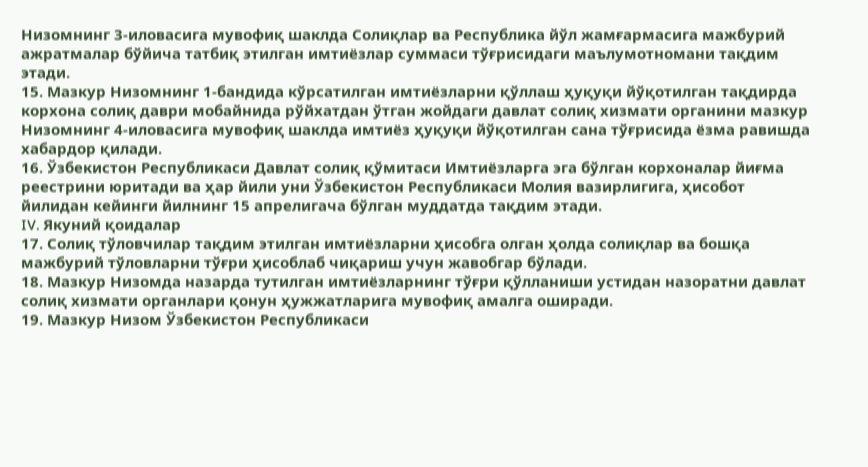Низомнинг 3-иловасига мувофиқ шаклда Солиқлар ва Республика йўл жамғармасига мажбурий ажратмалар бўйича татбиқ этилган имтиёзлар суммаси тўғрисидаги маълумотномани тақдим этади.
15. Мазкур Низомнинг 1-бандида кўрсатилган имтиёзларни қўллаш ҳуқуқи йўқотилган тақдирда корхона солиқ даври мобайнида рўйхатдан ўтган жойдаги давлат солиқ хизмати органини мазкур Низомнинг 4-иловасига мувофиқ шаклда имтиёз ҳуқуқи йўқотилган сана тўғрисида ёзма равишда хабардор қилади.
16. Ўзбекистон Республикаси Давлат солиқ қўмитаси Имтиёзларга эга бўлган корхоналар йиғма реестрини юритади ва ҳар йили уни Ўзбекистон Республикаси Молия вазирлигига, ҳисобот йилидан кейинги йилнинг 15 апрелигача бўлган муддатда тақдим этади.
IV. Якуний қоидалар
17. Солиқ тўловчилар тақдим этилган имтиёзларни ҳисобга олган ҳолда солиқлар ва бошқа мажбурий тўловларни тўғри ҳисоблаб чиқариш учун жавобгар бўлади.
18. Мазкур Низомда назарда тутилган имтиёзларнинг тўғри қўлланиши устидан назоратни давлат солиқ хизмати органлари қонун ҳужжатларига мувофиқ амалга оширади.
19. Мазкур Низом Ўзбекистон Республикаси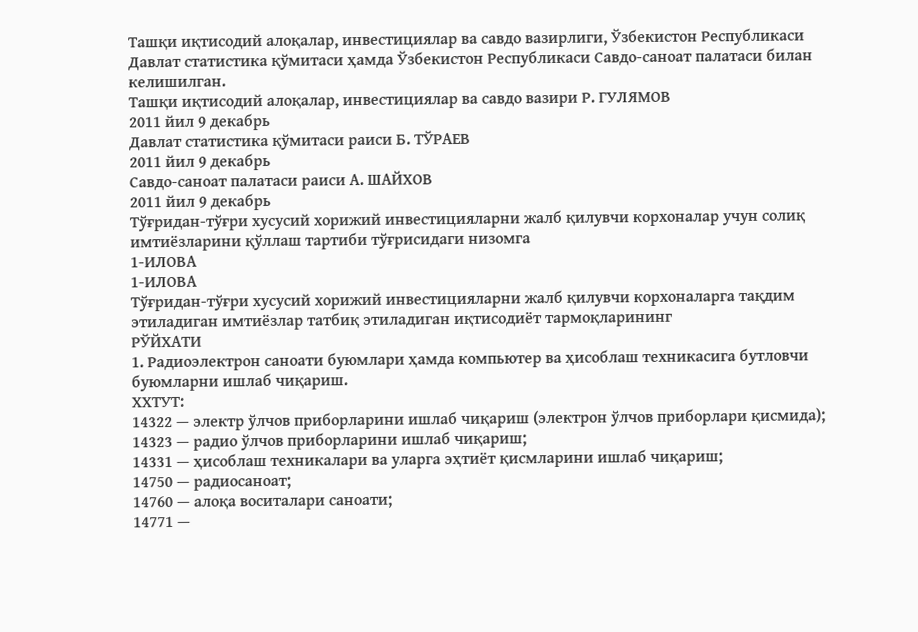Ташқи иқтисодий алоқалар, инвестициялар ва савдо вазирлиги, Ўзбекистон Республикаси Давлат статистика қўмитаси ҳамда Ўзбекистон Республикаси Савдо-саноат палатаси билан келишилган.
Ташқи иқтисодий алоқалар, инвестициялар ва савдо вазири Р. ГУЛЯМОВ
2011 йил 9 декабрь
Давлат статистика қўмитаси раиси Б. ТЎРАЕВ
2011 йил 9 декабрь
Савдо-саноат палатаси раиси А. ШАЙХОВ
2011 йил 9 декабрь
Тўғридан-тўғри хусусий хорижий инвестицияларни жалб қилувчи корхоналар учун солиқ имтиёзларини қўллаш тартиби тўғрисидаги низомга
1-ИЛОВА
1-ИЛОВА
Тўғридан-тўғри хусусий хорижий инвестицияларни жалб қилувчи корхоналарга тақдим этиладиган имтиёзлар татбиқ этиладиган иқтисодиёт тармоқларининг
РЎЙХАТИ
1. Радиоэлектрон саноати буюмлари ҳамда компьютер ва ҳисоблаш техникасига бутловчи буюмларни ишлаб чиқариш.
ХХТУТ:
14322 — электр ўлчов приборларини ишлаб чиқариш (электрон ўлчов приборлари қисмида);
14323 — радио ўлчов приборларини ишлаб чиқариш;
14331 — ҳисоблаш техникалари ва уларга эҳтиёт қисмларини ишлаб чиқариш;
14750 — радиосаноат;
14760 — алоқа воситалари саноати;
14771 —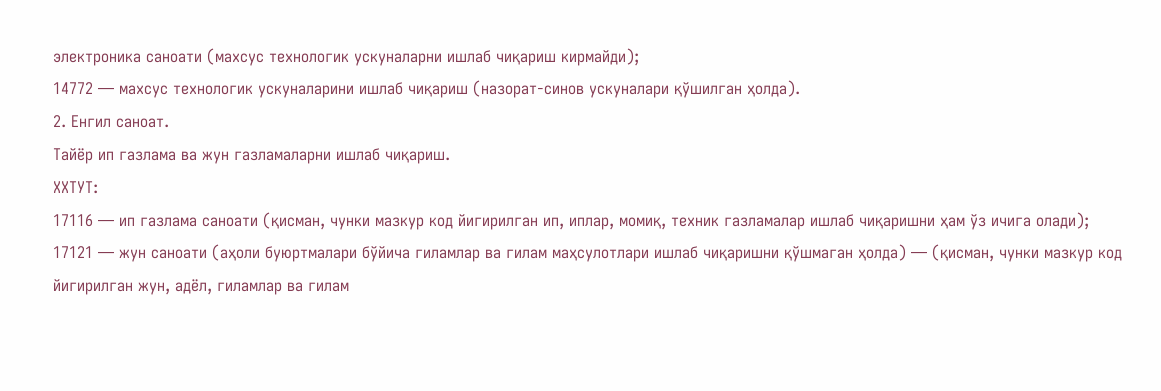электроника саноати (махсус технологик ускуналарни ишлаб чиқариш кирмайди);
14772 — махсус технологик ускуналарини ишлаб чиқариш (назорат-синов ускуналари қўшилган ҳолда).
2. Енгил саноат.
Тайёр ип газлама ва жун газламаларни ишлаб чиқариш.
ХХТУТ:
17116 — ип газлама саноати (қисман, чунки мазкур код йигирилган ип, иплар, момиқ, техник газламалар ишлаб чиқаришни ҳам ўз ичига олади);
17121 — жун саноати (аҳоли буюртмалари бўйича гиламлар ва гилам маҳсулотлари ишлаб чиқаришни қўшмаган ҳолда) — (қисман, чунки мазкур код йигирилган жун, адёл, гиламлар ва гилам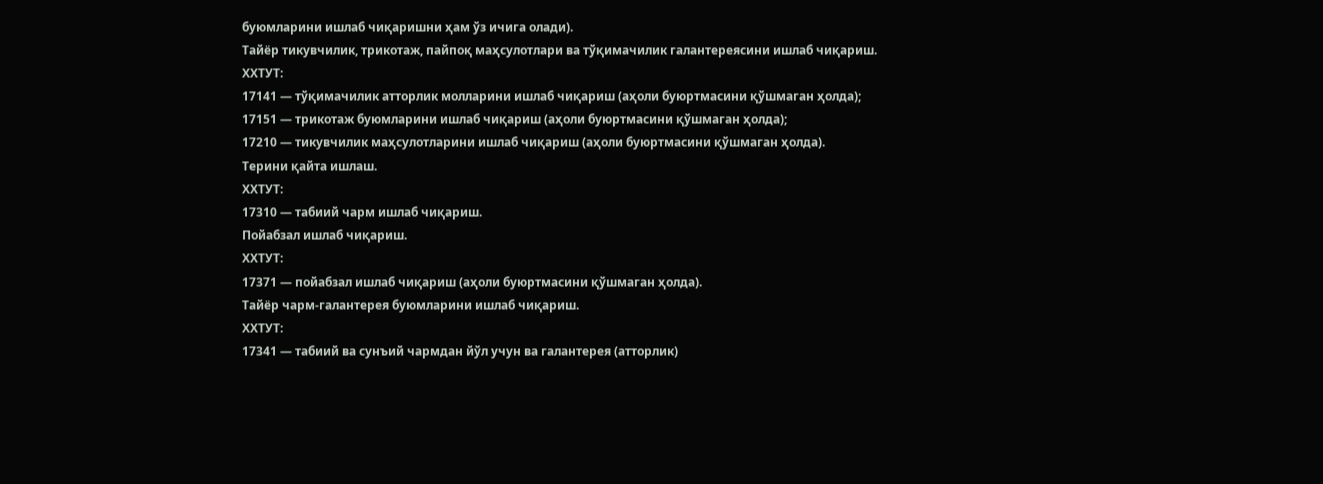буюмларини ишлаб чиқаришни ҳам ўз ичига олади).
Тайёр тикувчилик, трикотаж, пайпоқ маҳсулотлари ва тўқимачилик галантереясини ишлаб чиқариш.
ХХТУТ:
17141 — тўқимачилик атторлик молларини ишлаб чиқариш (аҳоли буюртмасини қўшмаган ҳолда);
17151 — трикотаж буюмларини ишлаб чиқариш (аҳоли буюртмасини қўшмаган ҳолда);
17210 — тикувчилик маҳсулотларини ишлаб чиқариш (аҳоли буюртмасини қўшмаган ҳолда).
Терини қайта ишлаш.
ХХТУТ:
17310 — табиий чарм ишлаб чиқариш.
Пойабзал ишлаб чиқариш.
ХХТУТ:
17371 — пойабзал ишлаб чиқариш (аҳоли буюртмасини қўшмаган ҳолда).
Тайёр чарм-галантерея буюмларини ишлаб чиқариш.
ХХТУТ:
17341 — табиий ва сунъий чармдан йўл учун ва галантерея (атторлик)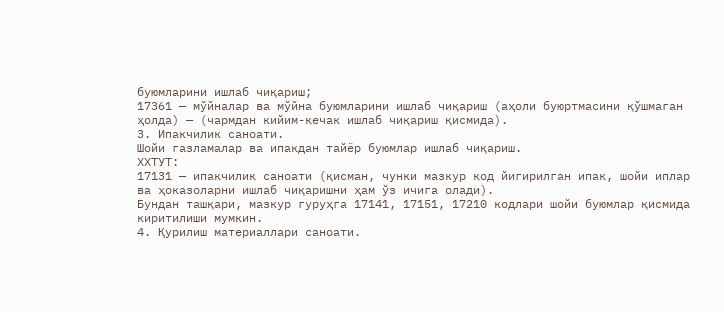буюмларини ишлаб чиқариш;
17361 — мўйналар ва мўйна буюмларини ишлаб чиқариш (аҳоли буюртмасини қўшмаган ҳолда) — (чармдан кийим-кечак ишлаб чиқариш қисмида).
3. Ипакчилик саноати.
Шойи газламалар ва ипакдан тайёр буюмлар ишлаб чиқариш.
ХХТУТ:
17131 — ипакчилик саноати (қисман, чунки мазкур код йигирилган ипак, шойи иплар ва ҳоказоларни ишлаб чиқаришни ҳам ўз ичига олади).
Бундан ташқари, мазкур гуруҳга 17141, 17151, 17210 кодлари шойи буюмлар қисмида киритилиши мумкин.
4. Қурилиш материаллари саноати.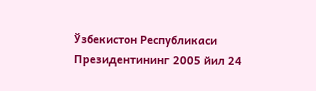Ўзбекистон Республикаси Президентининг 2005 йил 24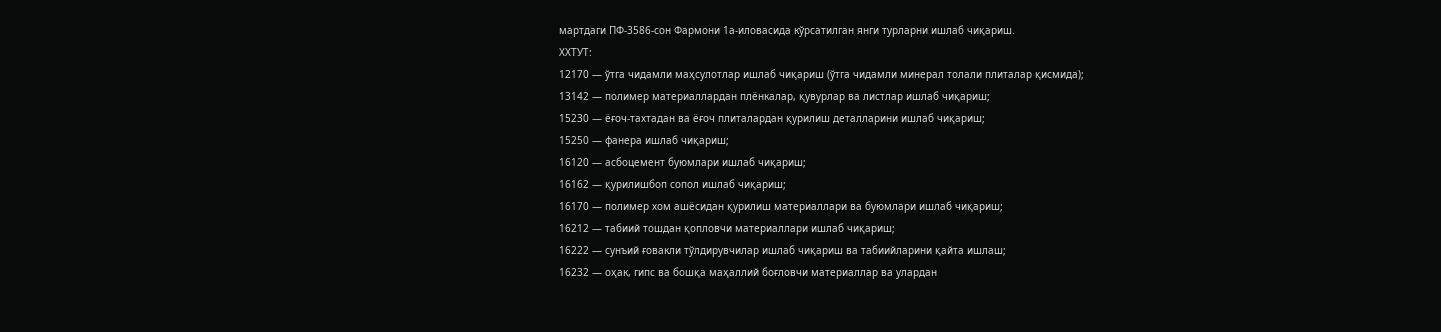мартдаги ПФ-3586-сон Фармони 1а-иловасида кўрсатилган янги турларни ишлаб чиқариш.
ХХТУТ:
12170 — ўтга чидамли маҳсулотлар ишлаб чиқариш (ўтга чидамли минерал толали плиталар қисмида);
13142 — полимер материаллардан плёнкалар, қувурлар ва листлар ишлаб чиқариш;
15230 — ёғоч-тахтадан ва ёғоч плиталардан қурилиш деталларини ишлаб чиқариш;
15250 — фанера ишлаб чиқариш;
16120 — асбоцемент буюмлари ишлаб чиқариш;
16162 — қурилишбоп сопол ишлаб чиқариш;
16170 — полимер хом ашёсидан қурилиш материаллари ва буюмлари ишлаб чиқариш;
16212 — табиий тошдан қопловчи материаллари ишлаб чиқариш;
16222 — сунъий ғовакли тўлдирувчилар ишлаб чиқариш ва табиийларини қайта ишлаш;
16232 — оҳак, гипс ва бошқа маҳаллий боғловчи материаллар ва улардан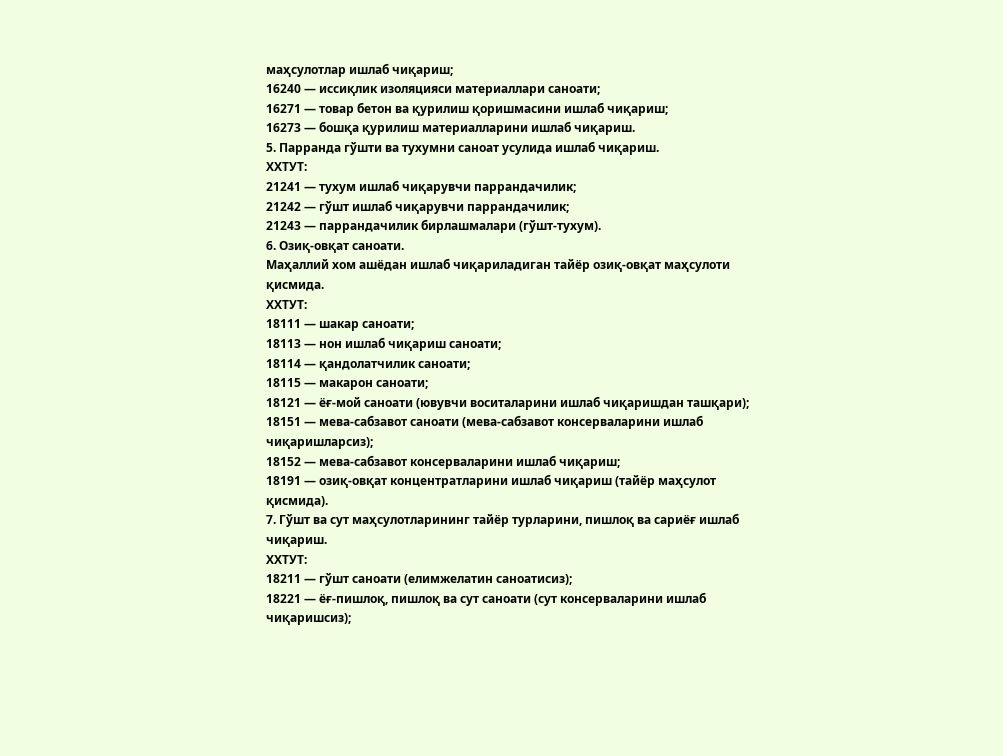маҳсулотлар ишлаб чиқариш;
16240 — иссиқлик изоляцияси материаллари саноати;
16271 — товар бетон ва қурилиш қоришмасини ишлаб чиқариш;
16273 — бошқа қурилиш материалларини ишлаб чиқариш.
5. Парранда гўшти ва тухумни саноат усулида ишлаб чиқариш.
ХХТУТ:
21241 — тухум ишлаб чиқарувчи паррандачилик;
21242 — гўшт ишлаб чиқарувчи паррандачилик;
21243 — паррандачилик бирлашмалари (гўшт-тухум).
6. Озиқ-овқат саноати.
Маҳаллий хом ашёдан ишлаб чиқариладиган тайёр озиқ-овқат маҳсулоти қисмида.
ХХТУТ:
18111 — шакар саноати;
18113 — нон ишлаб чиқариш саноати;
18114 — қандолатчилик саноати;
18115 — макарон саноати;
18121 — ёғ-мой саноати (ювувчи воситаларини ишлаб чиқаришдан ташқари);
18151 — мева-сабзавот саноати (мева-сабзавот консерваларини ишлаб чиқаришларсиз);
18152 — мева-сабзавот консерваларини ишлаб чиқариш;
18191 — озиқ-овқат концентратларини ишлаб чиқариш (тайёр маҳсулот қисмида).
7. Гўшт ва сут маҳсулотларининг тайёр турларини, пишлоқ ва сариёғ ишлаб чиқариш.
ХХТУТ:
18211 — гўшт саноати (елимжелатин саноатисиз);
18221 — ёғ-пишлоқ, пишлоқ ва сут саноати (сут консерваларини ишлаб чиқаришсиз);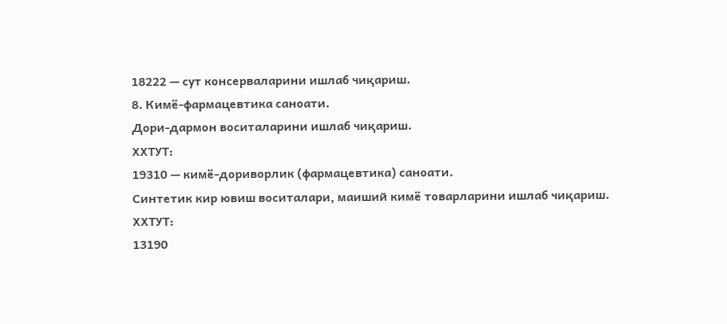18222 — сут консерваларини ишлаб чиқариш.
8. Кимё-фармацевтика саноати.
Дори-дармон воситаларини ишлаб чиқариш.
ХХТУТ:
19310 — кимё-дориворлик (фармацевтика) саноати.
Синтетик кир ювиш воситалари, маиший кимё товарларини ишлаб чиқариш.
ХХТУТ:
13190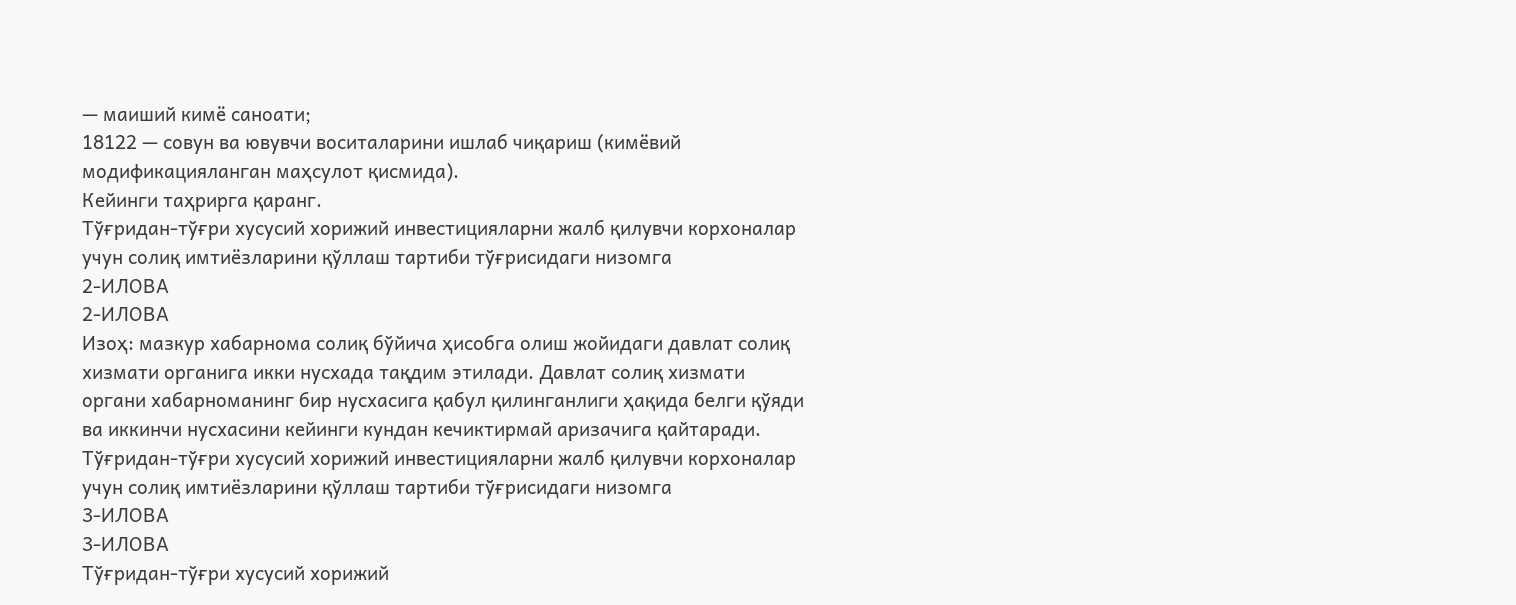— маиший кимё саноати;
18122 — совун ва ювувчи воситаларини ишлаб чиқариш (кимёвий модификацияланган маҳсулот қисмида).
Кейинги таҳрирга қаранг.
Тўғридан-тўғри хусусий хорижий инвестицияларни жалб қилувчи корхоналар учун солиқ имтиёзларини қўллаш тартиби тўғрисидаги низомга
2-ИЛОВА
2-ИЛОВА
Изоҳ: мазкур хабарнома солиқ бўйича ҳисобга олиш жойидаги давлат солиқ хизмати органига икки нусхада тақдим этилади. Давлат солиқ хизмати органи хабарноманинг бир нусхасига қабул қилинганлиги ҳақида белги қўяди ва иккинчи нусхасини кейинги кундан кечиктирмай аризачига қайтаради.
Тўғридан-тўғри хусусий хорижий инвестицияларни жалб қилувчи корхоналар учун солиқ имтиёзларини қўллаш тартиби тўғрисидаги низомга
3-ИЛОВА
3-ИЛОВА
Тўғридан-тўғри хусусий хорижий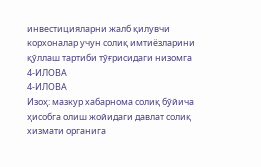инвестицияларни жалб қилувчи корхоналар учун солиқ имтиёзларини қўллаш тартиби тўғрисидаги низомга
4-ИЛОВА
4-ИЛОВА
Изоҳ: мазкур хабарнома солиқ бўйича ҳисобга олиш жойидаги давлат солиқ хизмати органига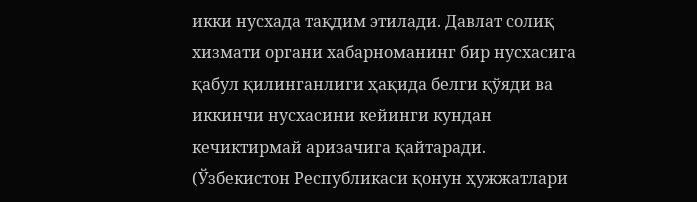икки нусхада тақдим этилади. Давлат солиқ хизмати органи хабарноманинг бир нусхасига қабул қилинганлиги ҳақида белги қўяди ва иккинчи нусхасини кейинги кундан кечиктирмай аризачига қайтаради.
(Ўзбекистон Республикаси қонун ҳужжатлари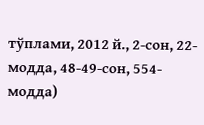тўплами, 2012 й., 2-сон, 22-модда, 48-49-сон, 554-модда)